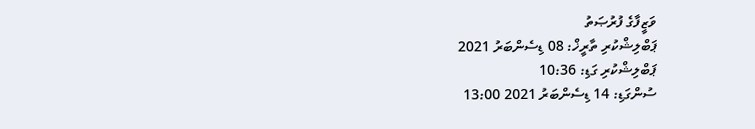ވަޒީފާގެ ފުރުޞަތު
ޕަބްލިޝްކުރި ތާރީޚް: 08 ޑިސެންބަރު 2021
ޕަބްލިޝްކުރި ގަޑި: 10:36
ސުންގަޑި: 14 ޑިސެންބަރު 2021 13:00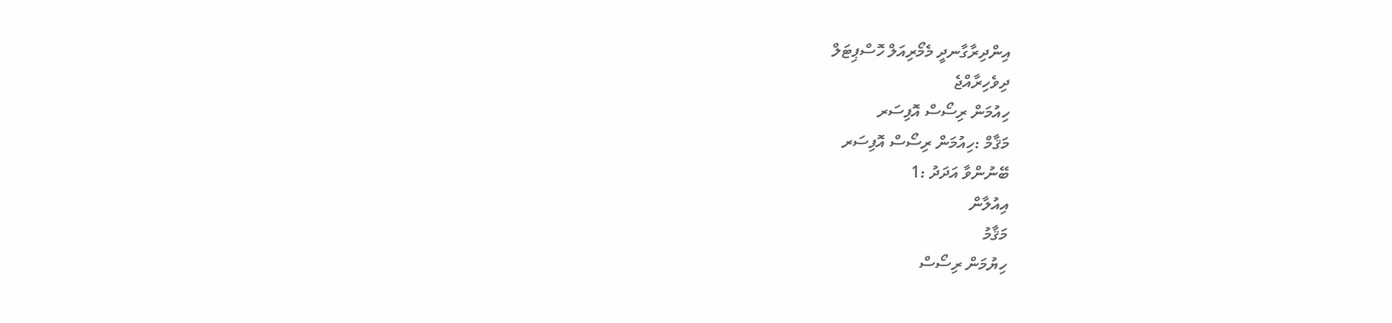އިންދިރާގާނދީ މެމޯރިއަލް ހޮސްޕިޓަލް
ދިވެހިރާއްޖެ
ހިއުމަން ރިސޯސް އޮފިސަރ
މަޤާމް :ހިއުމަން ރިސޯސް އޮފިސަރ
ބޭނުންވާ އަދަދު :1
އިއުލާން
މަޤާމު
ހިޔުމަން ރިސޯސް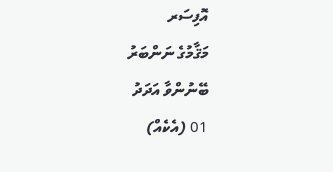އޮފިސަރ
މަޤާމުގެ ނަންބަރު
ބޭނުންވާ އަދަދު
01 (އެކެއް)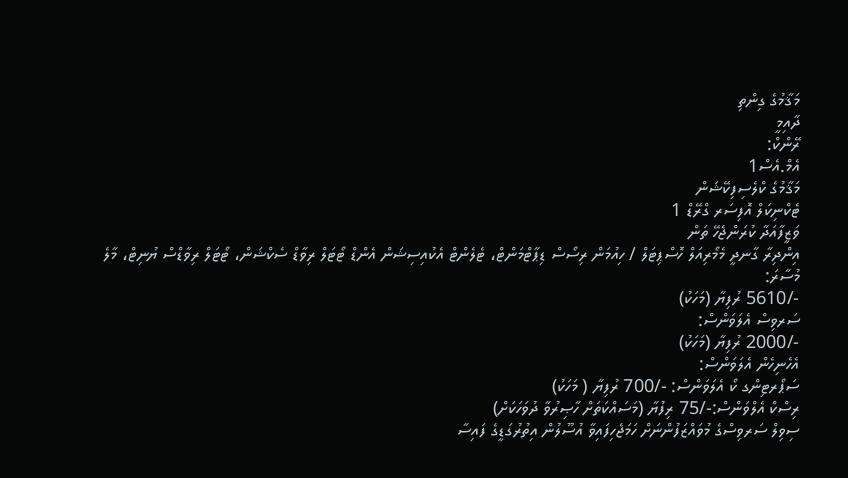މަޤާމުގެ ގިންތި
ދާއިމީ
ރޭންކް:
އެމް.އެސް1
މަޤާމުގެ ކްލެސިފިކޭޝަން
ޓެކްނިކަލް އޮފިސަރ ގްރޭޑް 1
ވަޒީފާއަދާ ކުރަންޖެހޭ ތަން
އިންދިރާ ގާނދީ މެމޯރިއަލް ހޮސްޕިޓަލް / ހިއުމަން ރިސޯސް ޑިޕާޓްމަންޓް، ޓެލެންޓް އެކުއިސިޝަން އެންޑް ޓޯޓަލް ރިވާޑް ސެކްޝަން، ޓޯޓަލް ރިވާޑްސް ޔުނިޓް، މާލެ
މުސާރަ:
-/5610 ރުފިޔާ (މަހަކު)
ސަރވިސް އެލަވަންސް:
-/2000 ރުފިޔާ (މަހަކު)
އެހެނިހެން އެލަވަންސް:
ސަޕޯރޓިންގ ކޯ އެލަވަންސް: -/700 ރުފިޔާ ( މަހަކު)
ރިސްކް އެލްވަންސް:-/75 ރިފުޔާ (މަސައްކަތަށް ހާޞިރުވާ ދުވަހަކަށް)
ސިވިލް ސަރވިސްގެ މުވައްޒަފުންނަށް ހަމަޖެހިފައިވާ އުސޫލުން އިތުރުގަޑީގެ ފައިސާ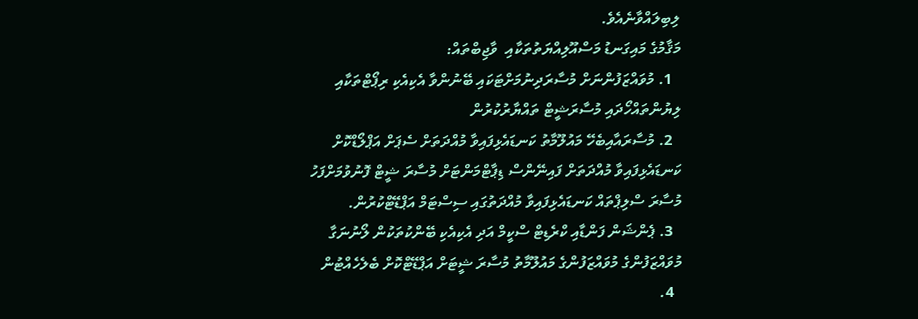ލިބިލައްވާނެއެވެ.
މަޤާމުގެ މައިގަނޑު މަސްއޫލިއްޔަތުތަކާއި  ވާޖިބްތައް:
  1. މުވައްޒަފުންނަށް މުސާރަދިނުމަށްޓަކައި ބޭނުންވާ އެކިއެކި ރިޕޯޓްތަކާއި ލިޔުންތައްހޯދައި މުސާރަޝީޓް ތައްޔާރުކުރުން
  2. މުސާރައާއިބެހޭ މައުލޫމާތު ކަނޑައެޅިފައިވާ މުއްދަތަށް ސެޕަށް އަޕްލޯޑްކޮށް ކަނޑައެޅިފައިވާ މުއްދަތަށް ފައިނޭންސް ޑިޕާޓްމަންޓަށް މުސާރަ ޝީޓް ފޮނުވުމަށްފަހު މުސާރަ ސްލިޕްތައް ކަނޑައެޅިފައިވާ މުއްދަތުގައި ސިސްޓަމް އަޕްޑޭޓްކުރުން.
  3. ޕެންޝަން ފަންޑާއި ކްރެޑިޓް ސްކީމް އަދި އެކިއެކި ބޭންކުތަކުން ލޯނުނަގާ މުވައްޒަފުންގެ މުވައްޒަފުންގެ މައުލޫމާތު މުސާރަ ޝީޓަށް އަޕްޑޭޓްކޮށް ބެލެހެއްޓުން
  4.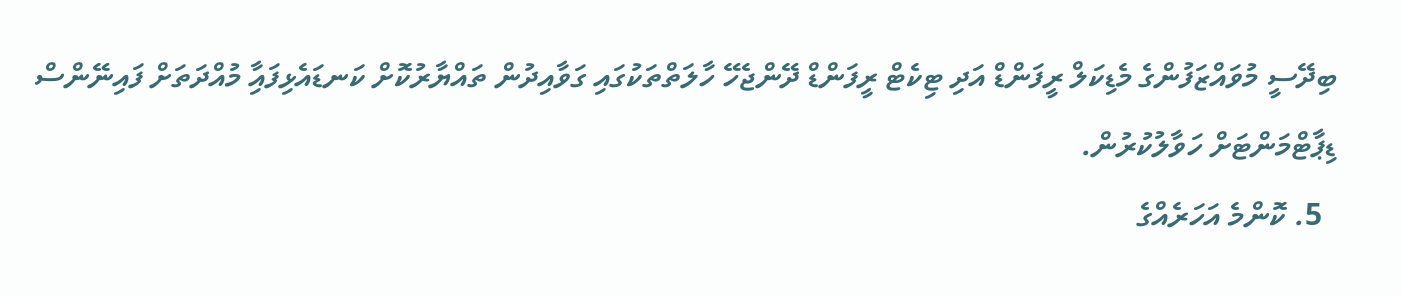ބިދޭސީ މުވައްޒަފުންގެ މެޑިކަލް ރީފަންޑް އަދި ޓިކެޓް ރީފަންޑް ދޭންޖެހޭ ހާލަތްތަކުގައި ގަވާއިދުން ތައްޔާރުކޮށް ކަނޑައެޅިފައިާ މުއްދަތަށް ފައިނޭންސް ޑިޕާޓްމަންޓަށް ހަވާލުކުރުން.
  5. ކޮންމެ އަހަރެއްގެ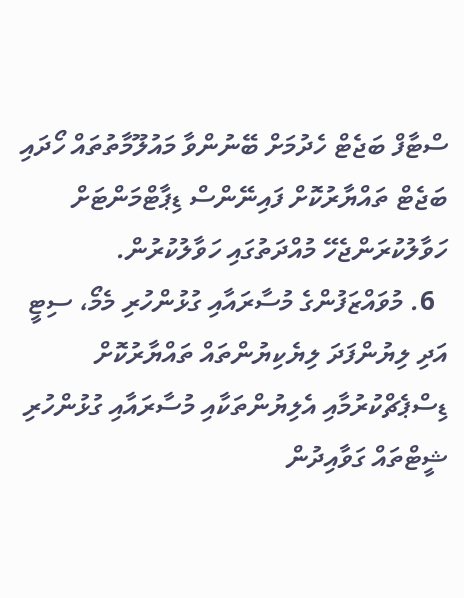ސްޓާފް ބަޖެޓް ހެދުމަށް ބޭނުންވާ މައުލޫމާތުތައް ހޯދައި ބަޖެޓް ތައްޔާރުކޮށް ފައިނޭންސް ޑިޕާޓްމަންޓަށް ހަވާލުކުރަންޖެހޭ މުއްދަތުގައި ހަވާލުކުރުން.
  6. މުވައްޒަފުންގެ މުސާރައާއި ގުޅުންހުރި މެމޯ، ސިޓީ އަދި ލިޔުންފަދަ ލިޔެކިޔުންތައް ތައްޔާރުކޮށް ޑިސްޕެޗްކުރުމާއި އެލިޔުންތަކާއި މުސާރައާއި ގުޅުންހުރި ޝީޓްތައް ގަވާއިދުން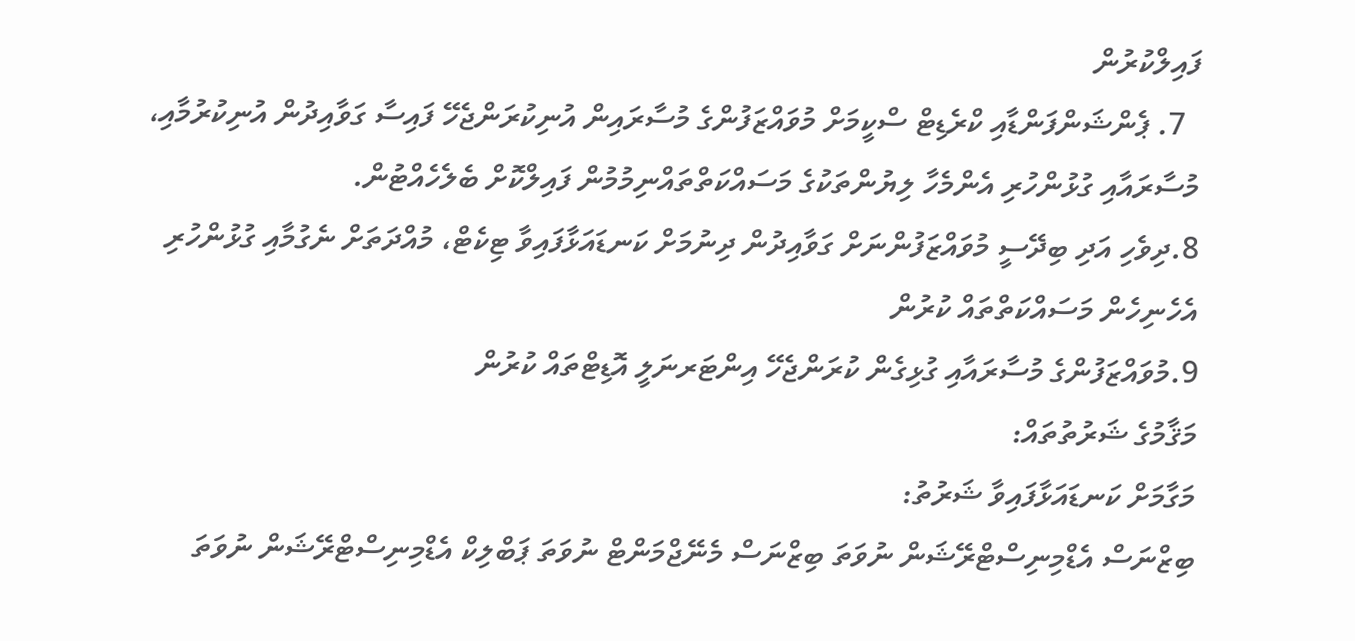ފައިލްކުރުން
  7. ޕެންޝަންފަންޑާއި ކްރެޑިޓް ސްކީމަށް މުވައްޒަފުންގެ މުސާރައިން އުނިކުރަންޖެހޭ ފައިސާ ގަވާއިދުން އުނިކުރުމާއި، މުސާރައާއި ގުޅުންހުރި އެންމެހާ ލިޔުންތަކުގެ މަސައްކަތްތައްނިމުމުން ފައިލްކޮށް ބެލެހެއްޓުން.
8.ދިވެހި އަދި ބިދޭސީ މުވައްޒަފުންނަށް ގަވާއިދުން ދިނުމަށް ކަނޑައަޅާފައިވާ ޓިކެޓް، މުއްދަތަށް ނެގުމާއި ގުޅުންހުރި އެހެނިހެން މަސައްކަތްތައް ކުރުން
9.މުވައްޒަފުންގެ މުސާރައާއި ގުޅިގެން ކުރަންޖެހޭ އިންޓަރނަލީ އޮޑިޓްތައް ކުރުން
މަޤާމުގެ ޝަރުތުތައް:
މަގާމަށް ކަނޑައަޅާފައިވާ ޝަރުތު:
ބިޒްނަސް އެޑްމިނިސްޓްރޭޝަން ނުވަތަ ބިޒްނަސް މެނޭޖްމަންޓް ނުވަތަ ޕަބްލިކް އެޑްމިނިސްޓްރޭޝަން ނުވަތަ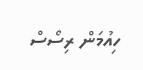ހިއުމަން ރިސޯސް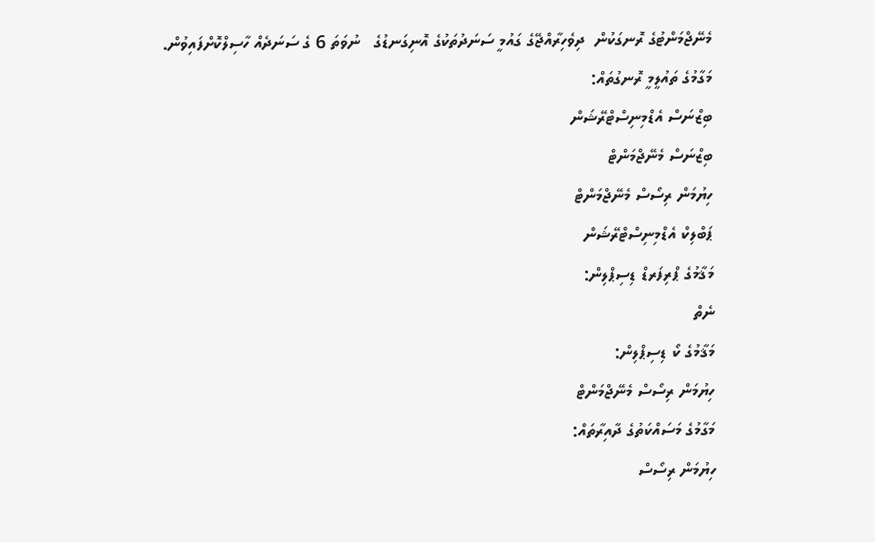މެނޭޖްމަންޓުގެ ރޮނގަކުން  ދިވެހިރާއްޖޭގެ ގައުމީ ސަނަދުތަކުގެ އޮނިގަނޑުގެ   ނުވަތަ 6 ގެ ސަނަދެއް ހާސިލްކޮށްފައިވުން.
މަގާމުގެ ތައުލީމީ ރޮނގުތައް:
ބިޒްނަސް އެޑްމިނިސްޓްރޭޝަން
ބިޒްނަސް މެނޭޖްމަންޓް
ހިޔުމަން ރިސޯސް މެނޭޖްމަންޓް
ޕަބްލިކް އެޑްމިނިސްޓްރޭޝަން
މަޤާމުގެ ޕްރިފަރޑް ޑިސިޕްލިން:
ނެތް
މަޤާމުގެ ކޯ ޑިސިޕްލިން:
ހިޔުމަން ރިސޯސް މެނޭޖްމަންޓް
މަގާމުގެ މަސައްކަތުގެ ދާއިރާތައް:
ހިޔުމަން ރިސޯސް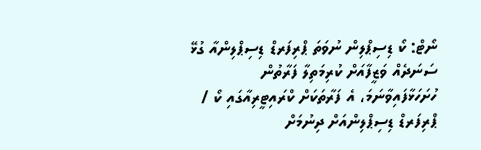ނޯޓް: ކޯ ޑިސިޕްލިން ނުވަތަ ޕްރިފަރޑް ޑިސިޕްލިންއާ ގުޅޭ ސަނަދެއް ވަޒީފާއަށް ކުރިމަތިލާ ފަރާތުން ހުށަހަޅާފައިވާނަމަ، އެ ފަރާތަކަށް ކްރައިޓީރިއާގައި ކޯ / ޕްރިފަރޑް ޑިސިޕްލިންއަށް ދިނުމަށް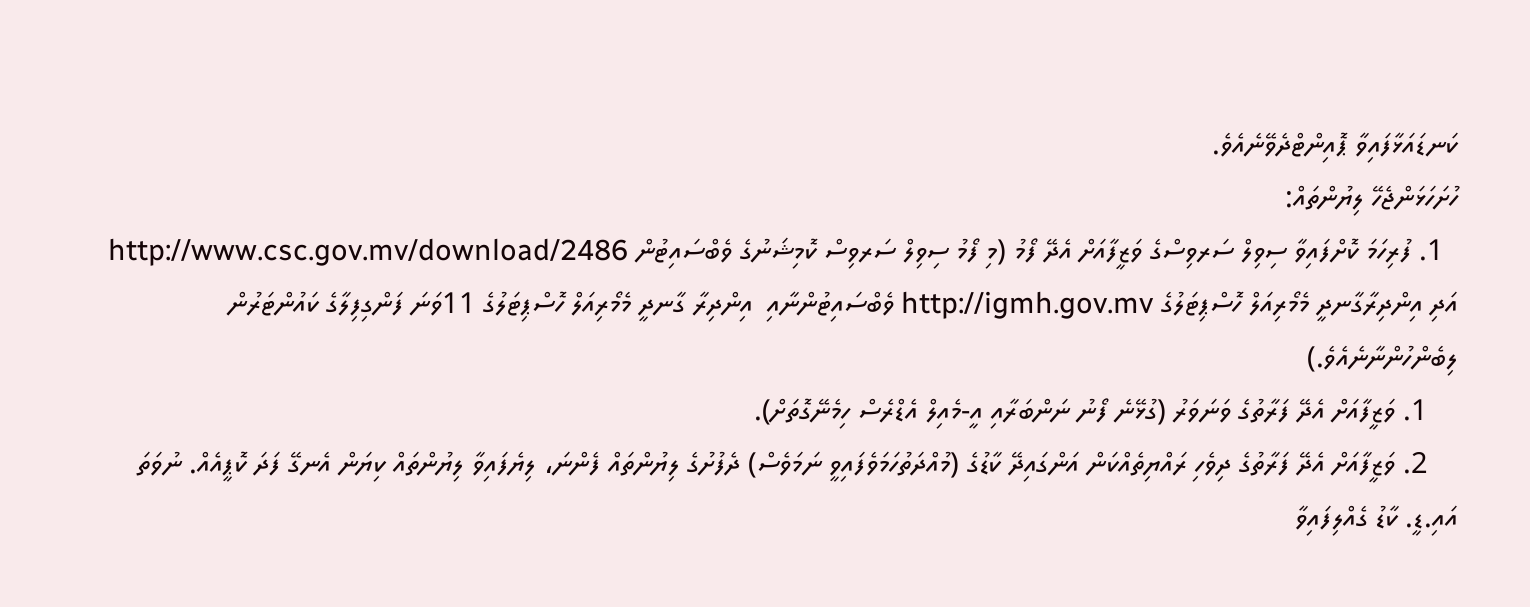ކަނޑައަޅާފައިވާ ޕޮއިންޓްދެވޭނެއެވެ.
ހުށަހަޅަންޖެހޭ ލިޔުންތައް:
  1. ފުރިހަމަ ކޮށްފައިވާ ސިވިލް ސަރވިސްގެ ވަޒީފާއަށް އެދޭ ފޯމު (މި ފޯމު ސިވިލް ސަރވިސް ކޮމިޝަނުގެ ވެބްސައިޓުން http://www.csc.gov.mv/download/2486 އަދި އިންދިރާގާނދީ މެމޯރިއަލް ހޮސްޕިޓަލުގެ http://igmh.gov.mv ވެބްސައިޓުންނާއި  އިންދިރާ ގާނދީ މެމޯރިއަލް ހޮސްޕިޓަލުގެ 11ވަނަ ފަންގިފިލާގެ ކައުންޓަރުން ލިބެންހުންނާނެއެވެ.)
    1. ވަޒީފާއަށް އެދޭ ފަރާތުގެ ވަނަވަރު (ގުޅޭނެ ފޯނު ނަންބަރާއި އީ-މެއިލް އެޑްރެސް ހިމެނޭގޮތަށް).
    2. ވަޒީފާއަށް އެދޭ ފަރާތުގެ ދިވެހި ރައްޔިތެއްކަން އަންގައިދޭ ކާޑުގެ (މުއްދަތުހަމަވެފައިވީ ނަމަވެސް) ދެފުށުގެ ލިޔުންތައް ފެންނަ، ލިޔެފައިވާ ލިޔުންތައް ކިޔަން އެނގޭ ފަދަ ކޮޕީއެއް. ނުވަތަ އައި.ޑީ. ކާޑު ގެއްލިފައިވާ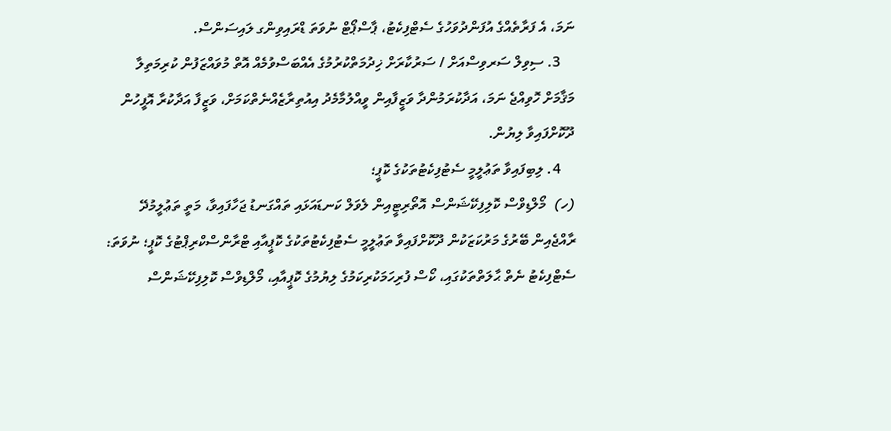ނަމަ، އެ ފަރާތެއްގެ އުފަންދުވަހުގެ ސެޓްފިކެޓު، ޕާސްޕޯޓް ނުވަތަ ޑްރައިވިންގ ލައިސަންސް.
    3. ސިވިލް ސަރވިސްއަށް / ސަރުކާރަށް ޚިދުމަތްކުރުމުގެ އެއްބަސްވުމެއް އޮތް މުވައްޒަފުން ކުރިމަތިލާ މަޤާމަށް ހޮވިއްޖެ ނަމަ، އަދާކުރަމުންދާ ވަޒީފާއިން ވީއްލުމާމެދު އިއުތިރާޒެއްނެތްކަމަށް، ވަޒީފާ އަދާކުރާ އޮފީހުން ދޫކޮށްފައިވާ ލިޔުން.
    4. ލިބިފައިވާ ތަޢުލީމީ ސެޓުފިކެޓުތަކުގެ ކޮޕީ؛
(ހ)  މޯލްޑިވްސް ކޮލިފިކޭޝަންސް އޮތޯރިޓީއިން ލެވަލް ކަނޑައަޅައި ތައްގަނޑު ޖަހާފައިވާ، މަތީ ތަޢުލީމުދޭ ރާއްޖެއިން ބޭރުގެ މަރުކަޒަކުން ދޫކޮށްފައިވާ ތަޢުލީމީ ސެޓުފިކެޓުތަކުގެ ކޮޕީއާއި ޓްރާންސްކްރިޕްޓުގެ ކޮޕީ؛ ނުވަތަ: ސެޓްފިކެޓު ނެތް ޙާލަތްތަކުގައި، ކޯސް ފުރިހަމަކުރިކަމުގެ ލިޔުމުގެ ކޮޕީއާއި، މޯލްޑިވްސް ކޮލިފިކޭޝަންސް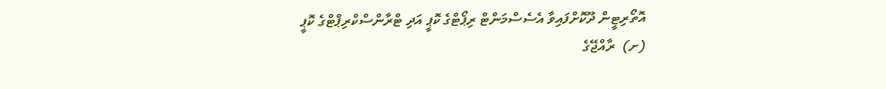އޮތޯރިޓީން ދޫކޮށްފައިވާ އެސެސްމަންޓް ރިޕޯޓްގެ ކޮޕީ އަދި ޓްރާންސްކްރިޕްޓްގެ ކޮޕީ
(ށ)  ރާއްޖޭގެ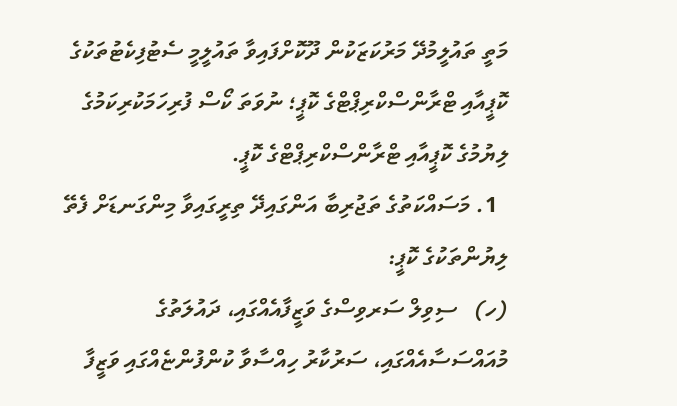މަތީ ތައުލީމުދޭ މަރުކަޒަކުން ދޫކޮށްފައިވާ ތައުލީމީ ސެޓުފިކެޓުތަކުގެ ކޮޕީއާއި ޓްރާންސްކްރިޕްޓްގެ ކޮޕީ؛ ނުވަތަ ކޯސް ފުރިހަމަކުރިކަމުގެ ލިޔުމުގެ ކޮޕީއާއި ޓްރާންސްކްރިޕްޓްގެ ކޮޕީ.
  1. މަސައްކަތުގެ ތަޖުރިބާ އަންގައިދޭ ތިރީގައިވާ މިންގަނޑަށް ފެތޭ ލިޔުންތަކުގެ ކޮޕީ:
(ހ)   ސިވިލް ސަރވިސްގެ ވަޒީފާއެއްގައި، ދައުލަތުގެ މުއައްސަސާއެއްގައި، ސަރުކާރު ހިއްސާވާ ކުންފުންޏެއްގައި ވަޒީފާ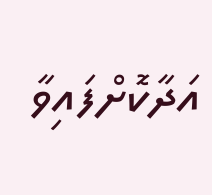އަދާކޮށްފައިވާ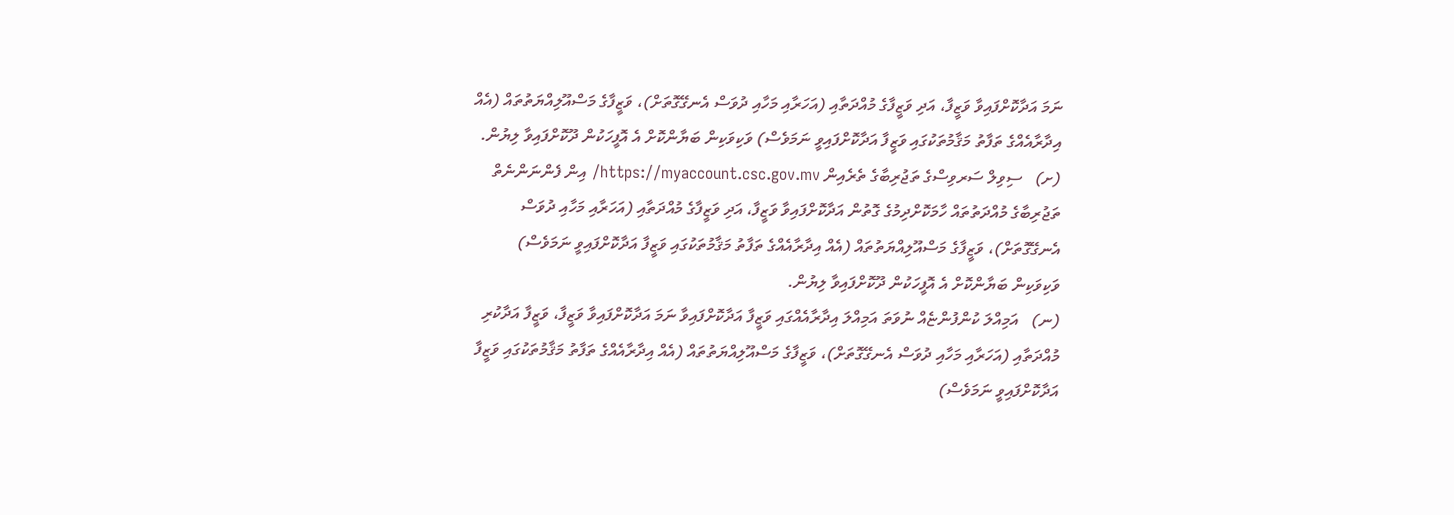ނަމަ އަދާކޮށްފައިވާ ވަޒީފާ، އަދި ވަޒީފާގެ މުއްދަތާއި (އަހަރާއި މަހާއި ދުވަސް އެނގޭގޮތަށް)، ވަޒީފާގެ މަސްއޫލިއްޔަތުތައް (އެއް އިދާރާއެއްގެ ތަފާތު މަޤާމުތަކުގައި ވަޒީފާ އަދާކޮށްފައިވީ ނަމަވެސް) ވަކިވަކިން ބަޔާންކޮށް އެ އޮފީހަކުން ދޫކޮށްފައިވާ ލިޔުން.
(ށ)   ސިވިލް ސަރވިސްގެ ތަޖުރިބާގެ ތެރެއިން https://myaccount.csc.gov.mv/ އިން ފެންނަންނެތް ތަޖުރިބާގެ މުއްދަތުތައް ހާމަކޮށްދިމުގެ ގޮތުން އަދާކޮށްފައިވާ ވަޒީފާ، އަދި ވަޒީފާގެ މުއްދަތާއި (އަހަރާއި މަހާއި ދުވަސް އެނގޭގޮތަށް)، ވަޒީފާގެ މަސްއޫލިއްޔަތުތައް (އެއް އިދާރާއެއްގެ ތަފާތު މަޤާމުތަކުގައި ވަޒީފާ އަދާކޮށްފައިވީ ނަމަވެސް) ވަކިވަކިން ބަޔާންކޮށް އެ އޮފީހަކުން ދޫކޮށްފައިވާ ލިޔުން.
(ނ)   އަމިއްލަ ކުންފުންޏެއް ނުވަތަ އަމިއްލަ އިދާރާއެއްގައި ވަޒީފާ އަދާކޮށްފައިވާ ނަމަ އަދާކޮށްފައިވާ ވަޒީފާ، ވަޒީފާ އަދާކުރި މުއްދަތާއި (އަހަރާއި މަހާއި ދުވަސް އެނގޭގޮތަށް)، ވަޒީފާގެ މަސްއޫލިއްޔަތުތައް (އެއް އިދާރާއެއްގެ ތަފާތު މަޤާމުތަކުގައި ވަޒީފާ އަދާކޮށްފައިވީ ނަމަވެސް)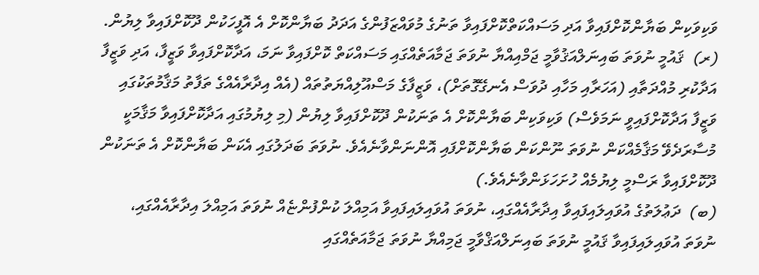ވަކިވަކިން ބަޔާންކޮށްފައިވާ އަދި މަސައްކަތްކޮށްފައިވާ ތަނުގެ މުވައްޒަފުންގެ އަދަދު ބަޔާންކޮށް އެ އޮފީހަކުން ދޫކޮށްފައިވާ ލިޔުން.
(ރ)  ޤައުމީ ނުވަތަ ބައިނަލްއަޤުވާމީ ޖަމްއިއްޔާ ނުވަތަ ޖަމާއަތެއްގައި މަސައްކަތް ކޮށްފައިވާ ނަމަ، އަދާކޮށްފައިވާ ވަޒީފާ، އަދި ވަޒީފާ އަދާކުރި މުއްދަތާއި (އަހަރާއި މަހާއި ދުވަސް އެނގޭގޮތަށް)، ވަޒީފާގެ މަސްއޫލިއްޔަތުތައް (އެއް އިދާރާއެއްގެ ތަފާތު މަޤާމުތަކުގައި ވަޒީފާ އަދާކޮށްފައިވީ ނަމަވެސް) ވަކިވަކިން ބަޔާންކޮށް އެ ތަނަކުން ދޫކޮށްފައިވާ ލިޔުން (މި ލިޔުމުގައި އަދާކޮށްފައިވާ މަޤާމަކީ މުސާރަދެވޭ މަޤާމެއްކަން ނުވަތަ ނޫންކަން ބަޔާންކޮށްފައި އޮންނަންވާނެއެވެ. ނުވަތަ ބަދަލުގައި އެކަން ބަޔާންކޮށް އެ ތަނަކުން ދޫކޮށްފައިވާ ރަސްމީ ލިޔުމެއް ހުށަހަޅަންވާނެއެވެ.)
(ބ)  ދަޢުލަތުގެ އުވައިލައިފައިވާ އިދާރާއެއްގައި، ނުވަތަ އުވައިލައިފައިވާ އަމިއްލަ ކުންފުންޏެއް ނުވަތަ އަމިއްލަ އިދާރާއެއްގައި، ނުވަތަ އުވައިލައިފައިވާ ޤައުމީ ނުވަތަ ބައިނަލްއަޤްވާމީ ޖަމިއްޔާ ނުވަތަ ޖަމާއަތެއްގައި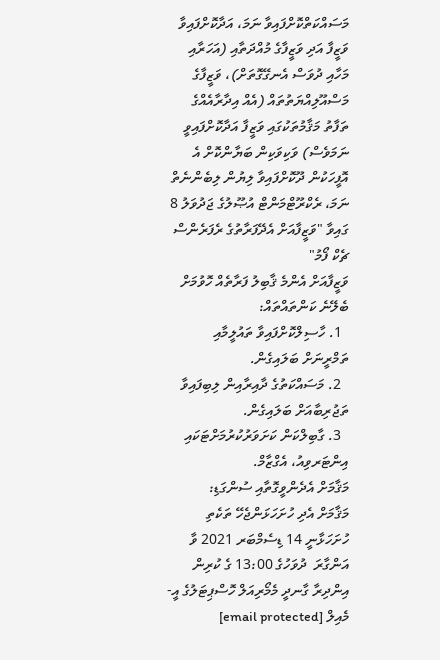މަސައްކަތްކޮށްފައިވާ ނަމަ، އަދާކޮށްފައިވާ ވަޒީފާ އަދި ވަޒީފާގެ މުއްދަތާއި (އަހަރާއި މަހާއި ދުވަސް އެނގޭގޮތަށް)، ވަޒީފާގެ މަސްއޫލިއްޔަތުތައް (އެއް އިދާރާއެއްގެ ތަފާތު މަޤާމުތަކުގައި ވަޒީފާ އަދާކޮށްފައިވީ ނަމަވެސް) ވަކިވަކިން ބަޔާންކޮށް އެ އޮފީހަކުން ދޫކޮށްފައިވާ ލިޔުން ލިބެންނެތް ނަމަ، ރެކްރޫޓްމަންޓް އުޞޫލުގެ ޖަދުވަލު 8 ގައިވާ "ވަޒީފާއަށް އެދޭފަރާތުގެ ރެފަރެންސް ޗެކް ފޯމު"
ވަޒީފާއަށް އެންމެ ޤާބިލު ފަރާތެއް ހޮވުމަށް ބެލޭނެ ކަންތައްތައް:
  1. ހާސިލްކޮށްފައިވާ ތައުލީމާއި ތަމްރީނަށް ބަލައިގެން.
  2. މަސައްކަތުގެ ދާއިރާއިން ލިބިފައިވާ ތަޖުރިބާއަށް ބަލައިގެން.
  3. ގާބިލްކަން ކަށަވަރުކުރުމަށްޓަކައި އިންޓަރވިއު، އެގްޒާމް.
މަޤާމަށް އެދެންވީގޮތާއި ސުންގަޑި:
މަޤާމަށް އެދި ހުށަހަޅަންޖެހޭ ތަކެތި ހުށަހަޅާނީ 14 ޑިސެމްބަރ 2021 ވާ އަންގާރަ  ދުވަހުގެ 13:00 ގެ ކުރިން އިންދިރާ ގާނދީ މެމޯރިއަލް ހޮސްޕިޓަލުގެ އީ-މެއިލް [email protected]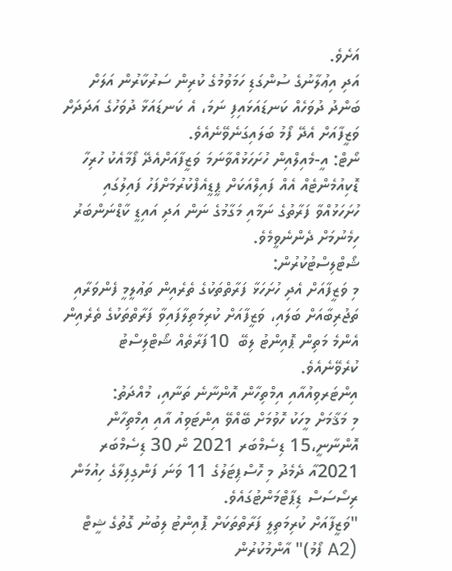އަށެވެ.
އަދި އިޢުލާނުގެ ސުންގަޑި ހަމަވުމުގެ ކުރިން ސަރުކާރުން އަލަށް ބަންދު ދުވަހެއް ކަނޑައަޅައިފި ނަމަ، އެ ކަނޑައަޅާ ދުވަހުގެ އަދަދަށް ވަޒީފާއަށް އެދޭ ފޯމު ބަލައިގަނެވޭނެއެވެ.
ނޯޓް: އީ-މެއިލްއިން ހުށަހަޅުއްވާނަމަ ވަޒީފާއަށްއެދޭ ފޯމާއެކު ހުރިހާ ޑޮކިއުމެންޓެއް އެއް ފައިލްއަކަށް ޕީޑީއެފްކުރުމަށްފަހު ފައިލުގައި ހުށަހަޅުއްވާ ފަރާތުގެ ނަމާއި މަގާމުގެ ނަން އަދި އައިޑީ ކާޑްނަންބަރު ހިމެނުމަށް ދެންނެވީމެވެ.
ޝޯޓްލިސްޓުކުރުން:
މި ވަޒީފާއަށް އެދި ހުށަހަޅާ ފަރާތްތަކުގެ ތެރެއިން ތަޢުލީމީ ފެންވަރާއި ތަޖުރިބާއަށް ބަލައި، ވަޒީފާއަށް ކުރިމަތިލާފައިވާ ފަރާތްތަކުގެ ތެރެއިން އެންމެ މަތިން ޕޮއިންޓު ލިބޭ  10ފަރާތެއް ޝޯޓްލިސްޓު ކުރެވޭނެއެވެ.
އިންޓަރވިއުއާއި އިމްތިހާން އޮންނާނެ ތަނާއި، މުއްދަތު:
މި މަޤާމަށް މީހަކު ހޮވުމަށް ބޭއްވޭ އިންޓަވިއު އާއި އިމްތިހާން އޮންނާނީ،15 ޑިސެމްބަރ 2021 ން 30 ޑިސެމްބަރ 2021އާ ދެމެދު މި ހޮސްޕިޓަލުގެ 11 ވަނަ ފަންގިފިލާގެ ހިއުމަން ރިސޯސަސް ޑިޕާޓްމަންޓުގައެވެ.
"ވަޒީފާއަށް ކުރިމަތިލީ ފަރާތްތަކަށް ޕޮއިންޓު ލިބުނު ގޮތުގެ ޝީޓް (A2 ފޯމު)" އާންމުކުރުން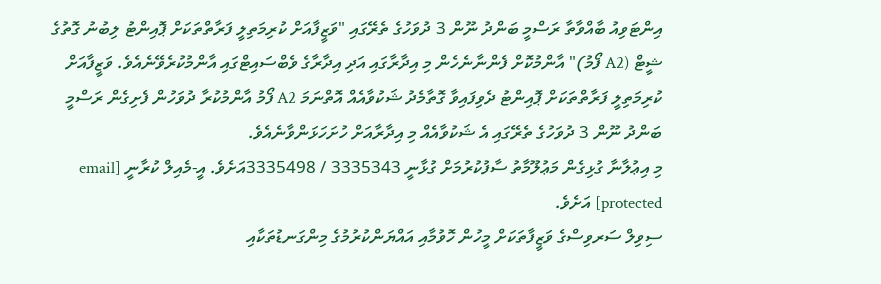އިންޓަވިއު ބާއްވާތާ ރަސްމީ ބަންދު ނޫން 3 ދުވަހުގެ ތެރޭގައި "ވަޒީފާއަށް ކުރިމަތިލީ ފަރާތްތަކަށް ޕޮއިންޓު ލިބުނު ގޮތުގެ ޝީޓް (A2 ފޯމު)" އާންމުކޮށް ފެންނާނެހެން މި އިދާރާގައި އަދި އިދާރާގެ ވެބްސައިޓްގައި އާންމުކުރެވޭނެއެވެ. ވަޒީފާއަށް ކުރިމަތިލީ ފަރާތްތަކަށް ޕޮއިންޓު ދެވިފައިވާ ގޮތާމެދު ޝަކުވާއެއް އޮތްނަމަ A2 ފޯމު އާންމުކުރާ ދުވަހުން ފެށިގެން ރަސްމީ ބަންދު ނޫން 3 ދުވަހުގެ ތެރޭގައި އެ ޝަކުވާއެއް މި އިދާރާއަށް ހުށަހަޅަންވާނެއެވެ.
މި އިޢުލާނާ ގުޅިގެން މަޢުލޫމާތު ސާފުކުރުމަށް ގުޅާނީ 3335343 / 3335498އަށެވެ. އީ-މެއިލް ކުރާނީ [email protected] އަށެވެ.
ސިވިލް ސަރވިސްގެ ވަޒީފާތަކަށް މީހުން ހޮވުމާއި އައްޔަންކުރުމުގެ މިންގަނޑުތަކާއި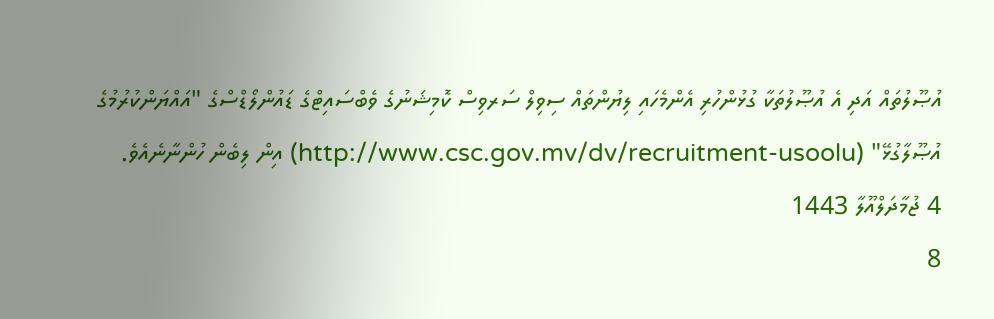އުޞޫލުތައް އަދި އެ އުޞޫލުތަކާ ގުޅުންހުރި އެންމެހައި ލިޔުންތައް ސިވިލް ސަރވިސް ކޮމިޝަނުގެ ވެބްސައިޓްގެ ޑައުންލޯޑްސްގެ "އައްޔަންކުރުމުގެ އުޞޫލާގުޅޭ" (http://www.csc.gov.mv/dv/recruitment-usoolu) އިން ލިބެން ހުންނާނެއެވެ.
4 ޖުމާދަލްއޫލާ 1443
8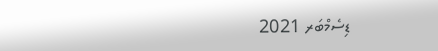ޑިސެމްބަރ 2021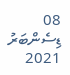08 ޑިސެންބަރު 2021